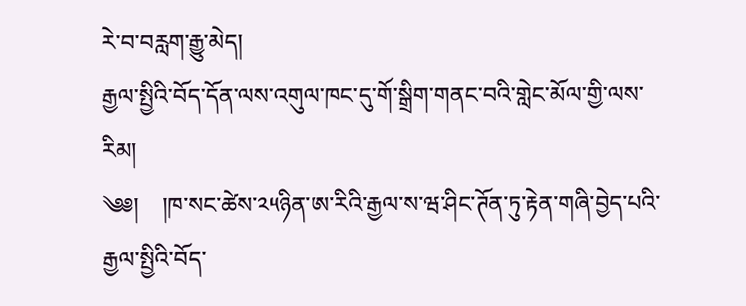རེ་བ་བརླག་རྒྱུ་མེད།
རྒྱལ་སྤྱིའི་བོད་དོན་ལས་འགུལ་ཁང་དུ་གོ་སྒྲིག་གནང་བའི་གླེང་མོལ་གྱི་ལས་རིམ།
༄༅།    །ཁ་སང་ཚེས་༢༥ཉིན་ཨ་རིའི་རྒྱལ་ས་ཝ་ཤིང་ཊོན་ཏུ་རྟེན་གཞི་བྱེད་པའི་རྒྱལ་སྤྱིའི་བོད་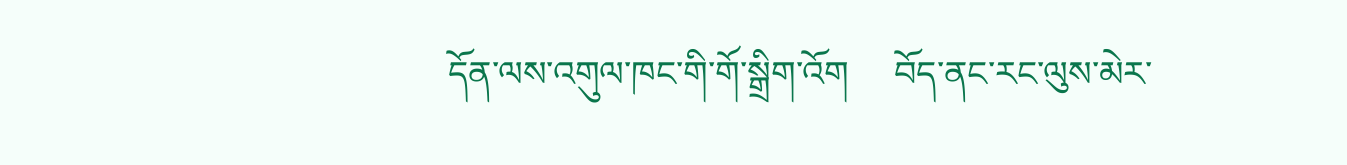དོན་ལས་འགུལ་ཁང་གི་གོ་སྒྲིག་འོག     བོད་ནང་རང་ལུས་མེར་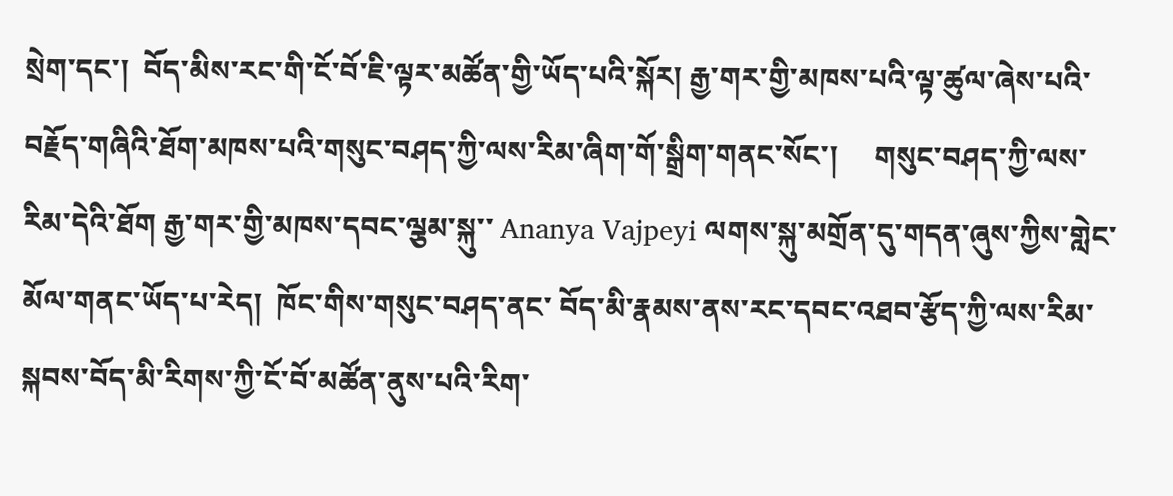སྲེག་དང་།  བོད་མིས་རང་གི་ངོ་བོ་ཇི་ལྟར་མཚོན་གྱི་ཡོད་པའི་སྐོར། རྒྱ་གར་གྱི་མཁས་པའི་ལྟ་ཚུལ་ཞེས་པའི་བརྗོད་གཞིའི་ཐོག་མཁས་པའི་གསུང་བཤད་ཀྱི་ལས་རིམ་ཞིག་གོ་སྒྲིག་གནང་སོང་།     གསུང་བཤད་ཀྱི་ལས་རིམ་དེའི་ཐོག རྒྱ་གར་གྱི་མཁས་དབང་ལྕམ་སྐུ་་ Ananya Vajpeyi ལགས་སྐུ་མགྲོན་དུ་གདན་ཞུས་ཀྱིས་གླེང་མོལ་གནང་ཡོད་པ་རེད།  ཁོང་གིས་གསུང་བཤད་ནང་ བོད་མི་རྣམས་ནས་རང་དབང་འཐབ་རྩོད་ཀྱི་ལས་རིམ་སྐབས་བོད་མི་རིགས་ཀྱི་ངོ་བོ་མཚོན་ནུས་པའི་རིག་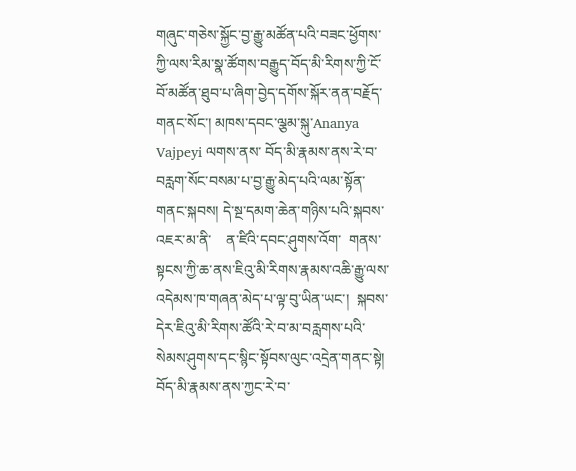གཞུང་གཅེས་སྐྱོང་བྱ་རྒྱུ་མཚོན་པའི་བཟང་ཕྱོགས་ཀྱི་ལས་རིམ་སྣ་ཚོགས་བརྒྱུད་བོད་མི་རིགས་ཀྱི་ངོ་བོ་མཚོན་ཐུབ་པ་ཞིག་བྱེད་དགོས་སྐོར་ནན་བརྗོད་གནང་སོང་། མཁས་དབང་ལྕམ་སྐུ་Ananya Vajpeyi ལགས་ནས་ བོད་མི་རྣམས་ནས་རེ་བ་བརླག་སོང་བསམ་པ་བྱ་རྒྱུ་མེད་པའི་ལམ་སྟོན་གནང་སྐབས། དེ་སྔ་དམག་ཆེན་གཉིས་པའི་སྐབས་     འཇར་མ་ནི་    ན་ཛིའི་དབང་ཤུགས་འོག་  གནས་སྟངས་ཀྱི་ཆ་ནས་ཇིའུ་མི་རིགས་རྣམས་འཆི་རྒྱུ་ལས་འདེམས་ཁ་གཞན་མེད་པ་ལྟ་བུ་ཡིན་ཡང་།  སྐབས་དེར་ཇིའུ་མི་རིགས་ཚོའི་རེ་བ་མ་བརླགས་པའི་སེམས་ཤུགས་དང་སྙིང་སྟོབས་ལུང་འདྲེན་གནང་སྟེ།  བོད་མི་རྣམས་ནས་ཀྱང་རེ་བ་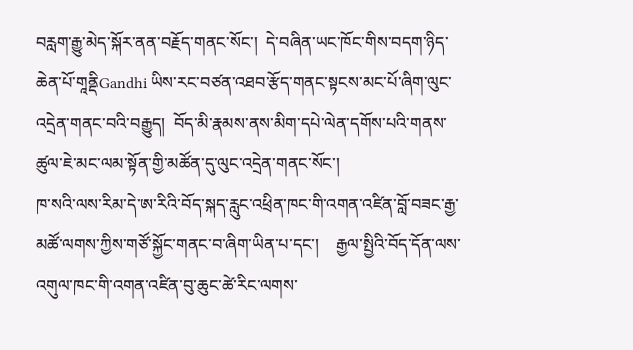བརླག་རྒྱུ་མེད་སྐོར་ནན་བརྗོད་གནང་སོང་།  དེ་བཞིན་ཡང་ཁོང་གིས་བདག་ཉིད་ཆེན་པོ་གཱནྡིGandhi ཡིས་རང་བཙན་འཐབ་རྩོད་གནང་སྟངས་མང་པོ་ཞིག་ལུང་འདྲེན་གནང་བའི་བརྒྱུད།  བོད་མི་རྣམས་ནས་མིག་དཔེ་ལེན་དགོས་པའི་གནས་ཚུལ་ཇེ་མང་ལམ་སྟོན་གྱི་མཚོན་དུ་ལུང་འདྲེན་གནང་སོང་།
ཁ་སའི་ལས་རིམ་དེ་ཨ་རིའི་བོད་སྐད་རླུང་འཕྲིན་ཁང་གི་འགན་འཛིན་བློ་བཟང་རྒྱ་མཚོ་ལགས་ཀྱིས་གཙོ་སྐྱོང་གནང་བ་ཞིག་ཡིན་པ་དང་།    རྒྱལ་སྤྱིའི་བོད་དོན་ལས་འགུལ་ཁང་གི་འགན་འཛིན་བུ་ཆུང་ཚེ་རིང་ལགས་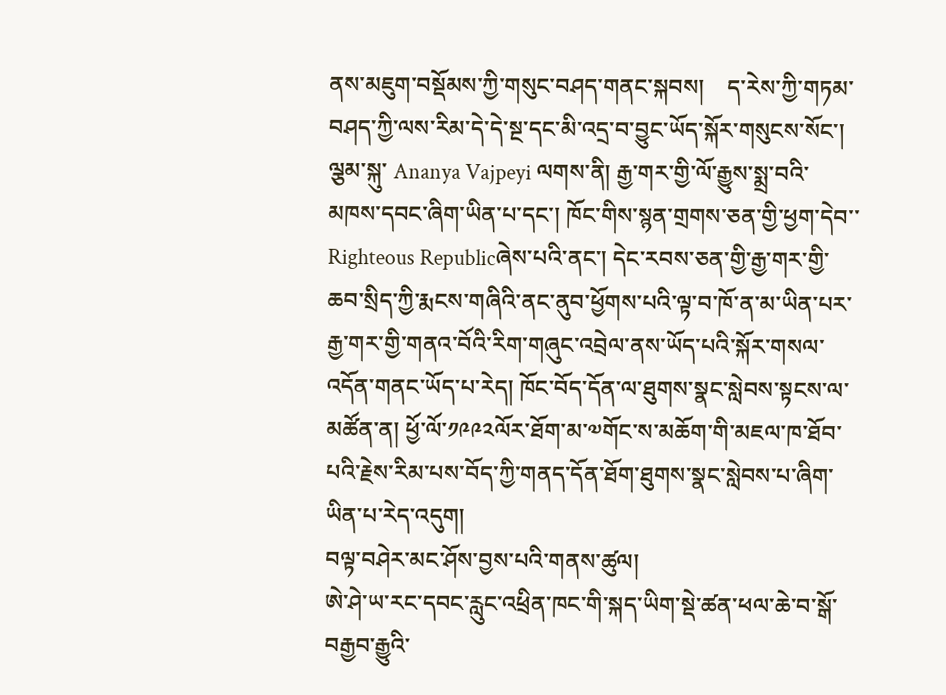ནས་མཇུག་བསྡོམས་ཀྱི་གསུང་བཤད་གནང་སྐབས།    ད་རེས་ཀྱི་གཏམ་བཤད་ཀྱི་ལས་རིམ་དེ་དེ་སྔ་དང་མི་འདྲ་བ་བྱུང་ཡོད་སྐོར་གསུངས་སོང་།
ལྕམ་སྐུ་ Ananya Vajpeyi ལགས་ནི། རྒྱ་གར་གྱི་ལོ་རྒྱུས་སྨྲ་བའི་མཁས་དབང་ཞིག་ཡིན་པ་དང་། ཁོང་གིས་སྙན་གྲགས་ཅན་གྱི་ཕྱག་དེབ་་Righteous Republicཞེས་པའི་ནང་། དེང་རབས་ཅན་གྱི་རྒྱ་གར་གྱི་ཆབ་སྲིད་ཀྱི་རྨངས་གཞིའི་ནང་ནུབ་ཕྱོགས་པའི་ལྟ་བ་ཁོ་ན་མ་ཡིན་པར་རྒྱ་གར་གྱི་གནའ་བོའི་རིག་གཞུང་འབྲེལ་ནས་ཡོད་པའི་སྐོར་གསལ་འདོན་གནང་ཡོད་པ་རེད། ཁོང་བོད་དོན་ལ་ཐུགས་སྣང་སླེབས་སྟངས་ལ་མཚོན་ན། ཕྱོ་ལོ་༡༩༩༢ལོར་ཐོག་མ་༧གོང་ས་མཆོག་གི་མཇལ་ཁ་ཐོབ་པའི་རྗེས་རིམ་པས་བོད་ཀྱི་གནད་དོན་ཐོག་ཐུགས་སྣང་སླེབས་པ་ཞིག་ཡིན་པ་རེད་འདུག།
བལྟ་བཤེར་མང་ཤོས་བྱས་པའི་གནས་ཚུལ།
ཨེ་ཤེ་ཡ་རང་དབང་རླུང་འཕྲིན་ཁང་གི་སྐད་ཡིག་སྡེ་ཚན་ཕལ་ཆེ་བ་སྒོ་བརྒྱབ་རྒྱུའི་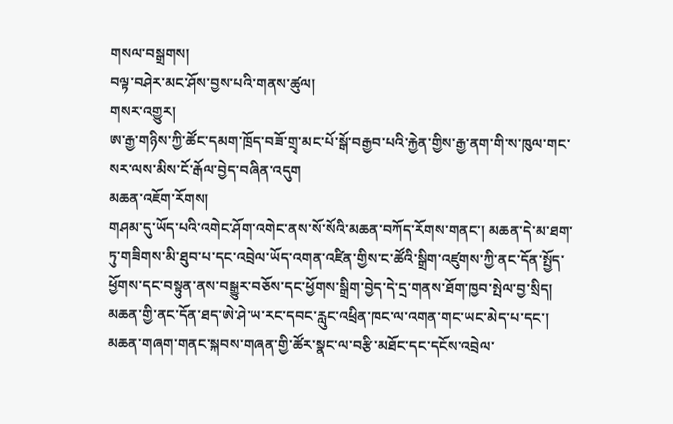གསལ་བསྒྲགས།
བལྟ་བཤེར་མང་ཤོས་བྱས་པའི་གནས་ཚུལ།
གསར་འགྱུར།
ཨ་རྒྱ་གཉིས་ཀྱི་ཚོང་དམག་ཁྲོད་བཟོ་གྲྭ་མང་པོ་སྒོ་བརྒྱབ་པའི་རྐྱེན་གྱིས་རྒྱ་ནག་གི་ས་ཁུལ་གང་སར་ལས་མིས་ངོ་རྒོལ་བྱེད་བཞིན་འདུག
མཆན་འཇོག་རོགས།
གཤམ་དུ་ཡོད་པའི་འགེང་ཤོག་འགེང་ནས་སོ་སོའི་མཆན་བཀོད་རོགས་གནང་། མཆན་དེ་མ་ཐག་ཏུ་གཟིགས་མི་ཐུབ་པ་དང་འབྲེལ་ཡོད་འགན་འཛིན་གྱིས་ང་ཚོའི་སྒྲིག་འཛུགས་ཀྱི་ནང་དོན་སྤྱོད་ཕྱོགས་དང་བསྟུན་ནས་བསྒྱུར་བཅོས་དང་ཕྱོགས་སྒྲིག་བྱེད་དེ་དྲ་གནས་ཐོག་ཁྱབ་སྤེལ་བྱ་སྲིད། མཆན་གྱི་ནང་དོན་ཐད་ཨེ་ཤེ་ཡ་རང་དབང་རླུང་འཕྲིན་ཁང་ལ་འགན་གང་ཡང་མེད་པ་དང་། མཆན་གཞག་གནང་སྐབས་གཞན་གྱི་ཚོར་སྣང་ལ་བརྩི་མཐོང་དང་དངོས་འབྲེལ་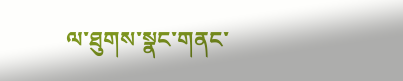ལ་ཐུགས་སྣང་གནང་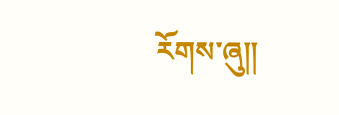རོགས་ཞུ༎